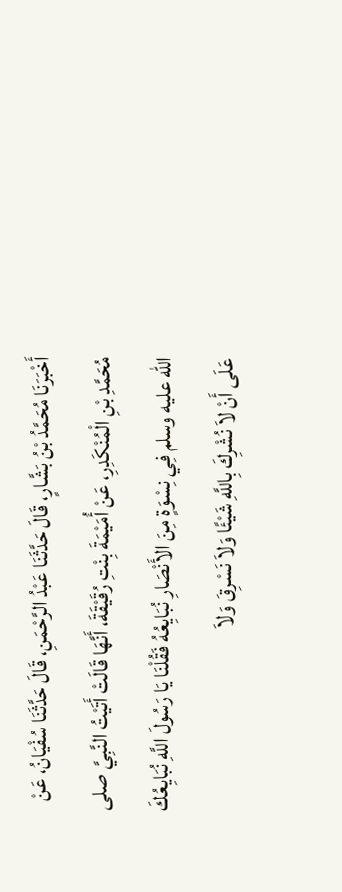أَخْبَرَنَا مُحَمَّدُ بْنُ بَشَّارٍ، قَالَ حَدَّثَنَا عَبْدُ الرَّحْمَنِ، قَالَ حَدَّثَنَا سُفْيَانُ، عَنْ مُحَمَّدِ بْنِ الْمُنْكَدِرِ، عَنْ أُمَيْمَةَ بِنْتِ رُقَيْقَةَ، أَنَّهَا قَالَتْ أَتَيْتُ النَّبِيَّ صلى الله عليه وسلم فِي نِسْوَةٍ مِنَ الأَنْصَارِ نُبَايِعُهُ فَقُلْنَا يَا رَسُولَ اللَّهِ نُبَايِعُكَ عَلَى أَنْ لاَ نُشْرِكَ بِاللَّهِ شَيْئًا وَلاَ نَسْرِقَ وَلاَ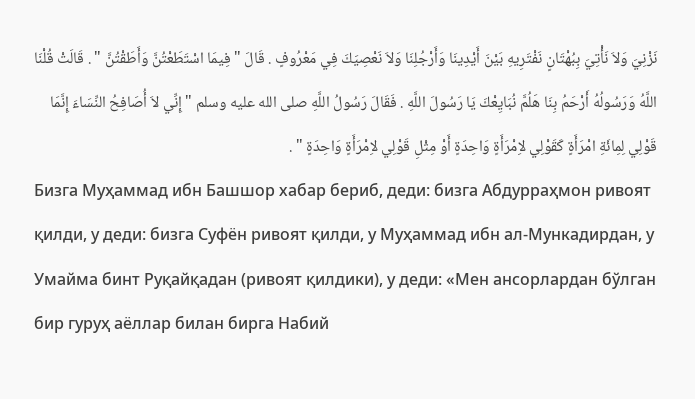نَزْنِيَ وَلاَ نَأْتِيَ بِبُهْتَانٍ نَفْتَرِيهِ بَيْنَ أَيْدِينَا وَأَرْجُلِنَا وَلاَ نَعْصِيَكَ فِي مَعْرُوفٍ . قَالَ " فِيمَا اسْتَطَعْتُنَّ وَأَطَقْتُنَّ " . قَالَتْ قُلْنَا اللَّهُ وَرَسُولُهُ أَرْحَمُ بِنَا هَلُمَّ نُبَايِعْكَ يَا رَسُولَ اللَّهِ . فَقَالَ رَسُولُ اللَّهِ صلى الله عليه وسلم " إِنِّي لاَ أُصَافِحُ النِّسَاءَ إِنَّمَا قَوْلِي لِمِائَةِ امْرَأَةٍ كَقَوْلِي لاِمْرَأَةٍ وَاحِدَةٍ أَوْ مِثْلِ قَوْلِي لاِمْرَأَةٍ وَاحِدَةٍ " .
Бизга Муҳаммад ибн Башшор хабар бериб, деди: бизга Абдурраҳмон ривоят қилди, у деди: бизга Суфён ривоят қилди, у Муҳаммад ибн ал-Мункадирдан, у Умайма бинт Руқайқадан (ривоят қилдики), у деди: «Мен ансорлардан бўлган бир гуруҳ аёллар билан бирга Набий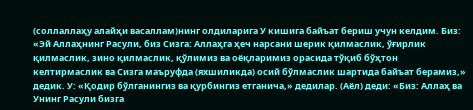(соллаллаҳу алайҳи васаллам)нинг олдиларига У кишига байъат бериш учун келдим. Биз: «Эй Аллаҳнинг Расули, биз Сизга: Аллаҳга ҳеч нарсани шерик қилмаслик, ўғирлик қилмаслик, зино қилмаслик, қўлимиз ва оёқларимиз орасида тўқиб бўҳтон келтирмаслик ва Сизга маъруфда (яхшиликда) осий бўлмаслик шартида байъат берамиз,» дедик. У: «Қодир бўлганингиз ва қурбингиз етганича,» дедилар. (Аёл) деди: «Биз: Аллаҳ ва Унинг Расули бизга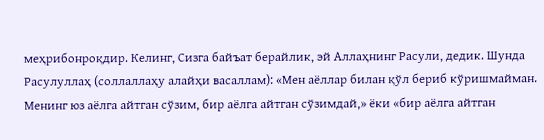меҳрибонроқдир. Келинг, Сизга байъат берайлик, эй Аллаҳнинг Расули, дедик. Шунда Расулуллаҳ (соллаллаҳу алайҳи васаллам): «Мен аёллар билан қўл бериб кўришмайман. Менинг юз аёлга айтган сўзим, бир аёлга айтган сўзимдай,» ёки «бир аёлга айтган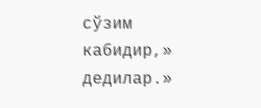сўзим кабидир,» дедилар.»